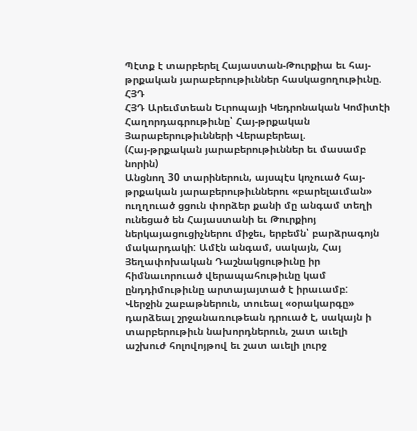Պէտք է տարբերել Հայաստան-Թուրքիա եւ հայ-թրքական յարաբերութիւններ հասկացողութիւնը. ՀՅԴ
ՀՅԴ Արեւմտեան Եւրոպայի Կեդրոնական Կոմիտէի Հաղորդագրութիւնը՝ Հայ-թրքական Յարաբերութիւնների Վերաբերեալ.
(Հայ-թրքական յարաբերութիւններ եւ մասամբ նորին)
Անցնող 30 տարիներուն, այսպէս կոչուած հայ-թրքական յարաբերութիւններու «բարելաւման» ուղղուած ցցուն փորձեր քանի մը անգամ տեղի ունեցած են Հայաստանի եւ Թուրքիոյ ներկայացուցիչներու միջեւ, երբեմն՝ բարձրագոյն մակարդակի: Ամէն անգամ, սակայն, Հայ Յեղափոխական Դաշնակցութիւնը իր հիմնաւորուած վերապահութիւնը կամ ընդդիմութիւնը արտայայտած է իրաւամբ:
Վերջին շաբաթներուն, տուեալ «օրակարգը» դարձեալ շրջանառութեան դրուած է, սակայն ի տարբերութիւն նախորդներուն, շատ աւելի աշխուժ հոլովոյթով եւ շատ աւելի լուրջ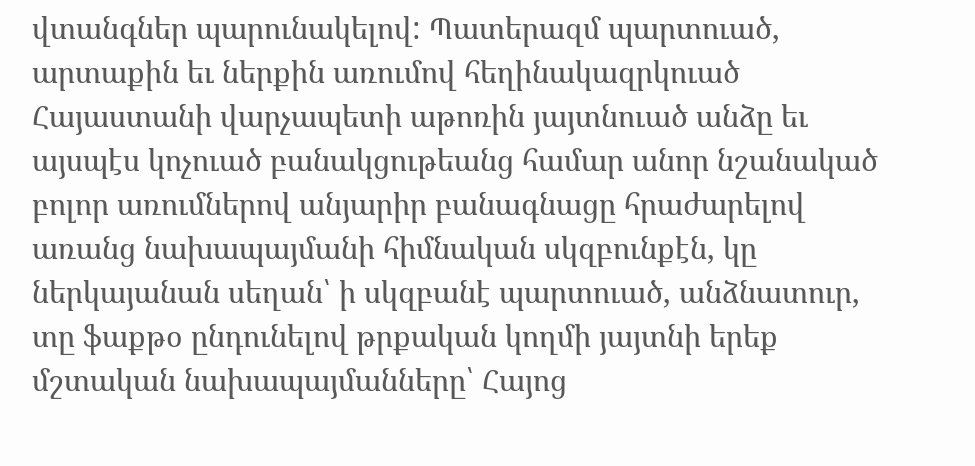վտանգներ պարունակելով: Պատերազմ պարտուած, արտաքին եւ ներքին առումով հեղինակազրկուած Հայաստանի վարչապետի աթոռին յայտնուած անձը եւ այսպէս կոչուած բանակցութեանց համար անոր նշանակած բոլոր առումներով անյարիր բանագնացը հրաժարելով առանց նախապայմանի հիմնական սկզբունքէն, կը ներկայանան սեղան՝ ի սկզբանէ պարտուած, անձնատուր, տը ֆաքթօ ընդունելով թրքական կողմի յայտնի երեք մշտական նախապայմանները՝ Հայոց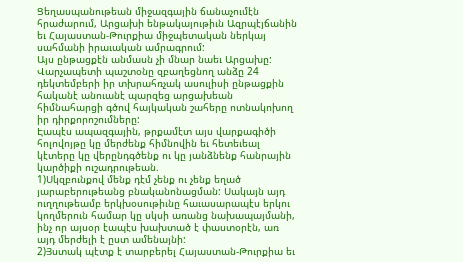Ցեղասպանութեան միջազգային ճանաչումէն հրաժարում, Արցախի ենթակայութիւն Ազրպէյճանին եւ Հայաստան-Թուրքիա միջպետական ներկայ սահմանի իրաւական ամրագրում:
Այս ընթացքէն անմասն չի մնար նաեւ Արցախը: Վարչապետի պաշտօնը զբաղեցնող անձը 24 դեկտեմբերի իր տխրահռչակ ասուլիսի ընթացքին հականէ անուանէ պարզեց արցախեան հիմնահարցի գծով հայկական շահերը ոտնակոխող իր դիրքորոշումները:
Էապէս ապազգային, թրքամէտ այս վարքագիծի հոլովոյթը կը մերժենք հիմնովին եւ հետեւեալ կէտերը կը վերընդգծենք ու կը յանձնենք հանրային կարծիքի ուշադրութեան.
1)Սկզբունքով մենք դէմ չենք ու չենք եղած յարաբերութեանց բնականոնացման: Սակայն այդ ուղղութեամբ երկխօսութիւնը հաւասարապէս երկու կողմերուն համար կը սկսի առանց նախապայմանի, ինչ որ այսօր էապէս խախտած է փաստօրէն, առ այդ մերժելի է ըստ ամենայնի:
2)Յստակ պէտք է տարբերել Հայաստան-Թուրքիա եւ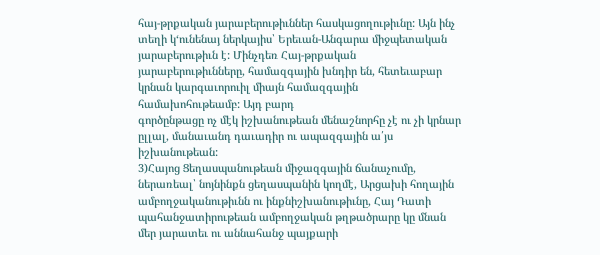հայ-թրքական յարաբերութիւններ հասկացողութիւնը: Այն ինչ տեղի կ‘ունենայ ներկայիս՝ Երեւան-Անգարա միջպետական յարաբերութիւն է: Մինչդեռ Հայ-թրքական յարաբերութիւնները, համազգային խնդիր են, հետեւաբար կրնան կարգաւորուիլ միայն համազգային համախոհութեամբ: Այդ բարդ
գործընթացը ոչ մէկ իշխանութեան մենաշնորհը չէ ու չի կրնար ըլլալ, մանաւանդ դաւադիր ու ապազգային ա՛յս իշխանութեան:
3)Հայոց Ցեղասպանութեան միջազգային ճանաչումը, ներառեալ՝ նոյնինքն ցեղասպանին կողմէ, Արցախի հողային ամբողջականութիւնն ու ինքնիշխանութիւնը, Հայ Դատի պահանջատիրութեան ամբողջական թղթածրարը կը մնան մեր յարատեւ ու աննահանջ պայքարի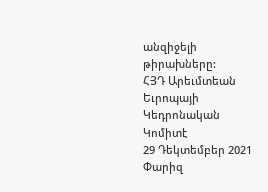անզիջելի թիրախները:
ՀՅԴ Արեւմտեան Եւրոպայի Կեդրոնական Կոմիտէ
29 Դեկտեմբեր 2021
Փարիզ